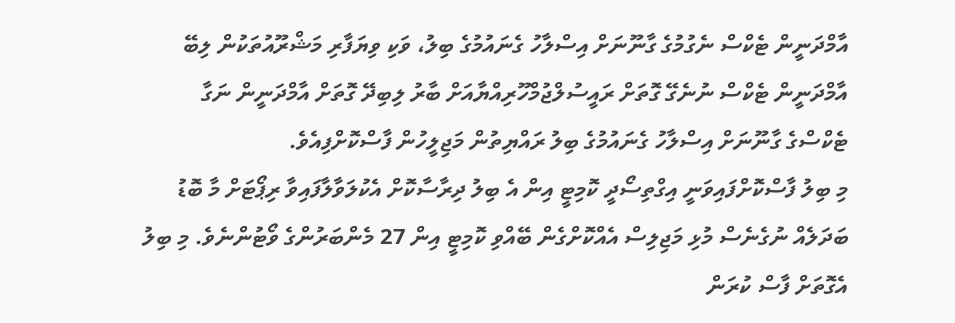އާމްދަނީން ޓެކްސް ނެގުމުގެ ގާނޫނަށް އިސްލާހު ގެނައުމުގެ ބިލު، ވަކި ވިޔަފާރި މަޝްރޫއުތަކުން ލިބޭ އާމްދަނީން ޓެކްސް ނުނެގޭ ގޮތަށް ރައީސުލްޖުމްހޫރިއްޔާއަށް ބާރު ލިބިދޭ ގޮތަށް އާމްދަނީން ނަގާ ޓެކްސްގެ ގާނޫނަށް އިސްލާހު ގެނައުމުގެ ބިލު ރައްޔިތުން މަޖިލީހުން ފާސްކޮށްފިއެވެ.
މި ބިލު ފާސްކޮށްފައިވަނީ އިގްތިސޯދީ ކޮމިޓީ އިން އެ ބިލު ދިރާސާކޮށް އެކުލަވާލާފައިވާ ރިޕޯޓަށް މާ ބޮޑު ބަދަލެއް ނުގެނެސް މުޅި މަޖިލިސް އެއްކޮށްގެން ބޭއްވި ކޮމިޓީ އިން 27 މެންބަރުންގެ ވޯޓުންނެވެ. މި ބިލު އެގޮތަށް ފާސް ކުރަން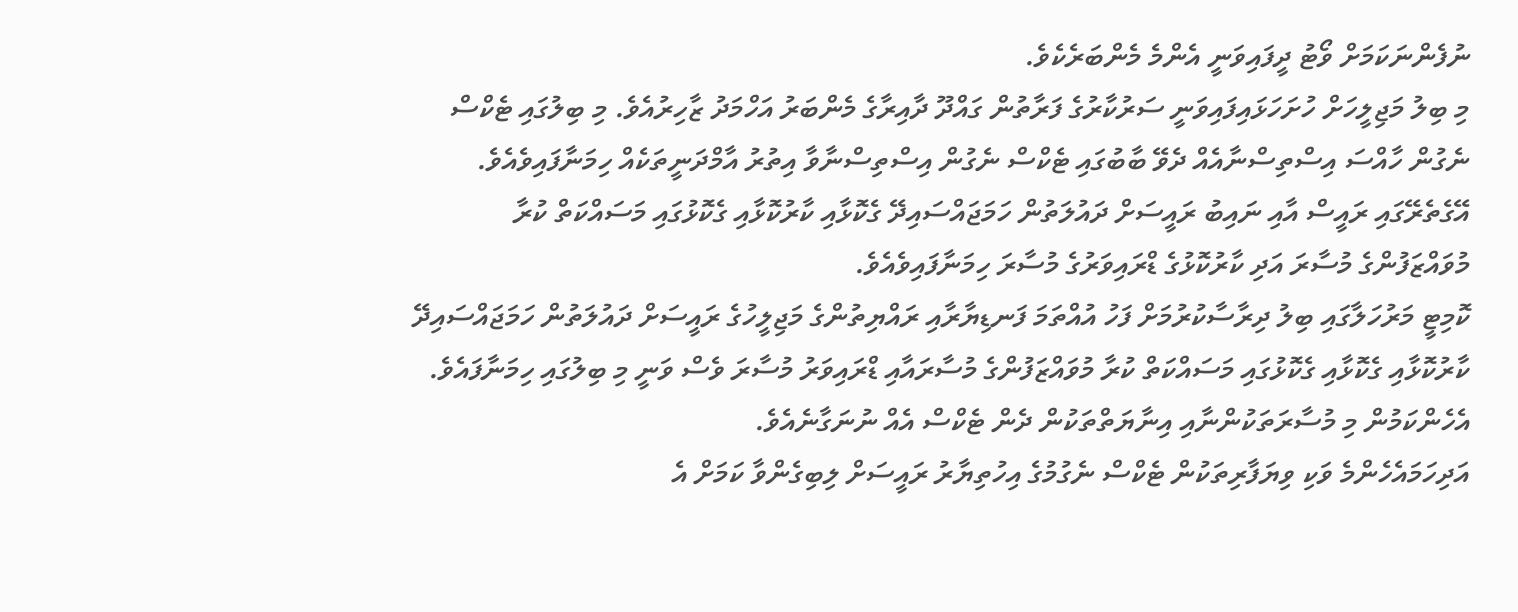ނުފެންނަކަމަށް ވޯޓު ދީފައިވަނީ އެންމެ މެންބަރެކެވެ.
މި ބިލު މަޖިލީހަށް ހުށަހަޅައިފައިވަނީ ސަރުކާރުގެ ފަރާތުން ގައްދޫ ދާއިރާގެ މެންބަރު އަހްމަދު ޒާހިރުއެވެ. މި ބިލުގައި ޓެކްސް ނެގުން ހާއްސަ އިސްތިސްނާއެއް ދެވޭ ބާބުގައި ޓެކްސް ނެގުން އިސްތިސްނާވާ އިތުރު އާމްދަނީތަކެއް ހިމަނާފައިވެއެވެ.
އޭގެތެރޭގައި ރައީސް އާއި ނައިބު ރައީސަށް ދައުލަތުން ހަމަޖައްސައިދޭ ގެކޮޅާއި ކާރުކޮޅާއި ގެކޮޅުގައި މަސައްކަތް ކުރާ މުވައްޒަފުންގެ މުސާރަ އަދި ކާރުކޮޅުގެ ޑްރައިވަރުގެ މުސާރަ ހިމަނާފައިވެއެވެ.
ކޮމިޓީ މަރުހަލާގައި ބިލު ދިރާސާކުރުމަށް ފަހު އުއްތަމަ ފަނޑިޔާރާއި ރައްޔިތުންގެ މަޖިލީހުގެ ރައީސަށް ދައުލަތުން ހަމަޖައްސައިދޭ ކާރުކޮޅާއި ގެކޮޅާއި ގެކޮޅުގައި މަސައްކަތް ކުރާ މުވައްޒަފުންގެ މުސާރައާއި ޑްރައިވަރު މުސާރަ ވެސް ވަނީ މި ބިލުގައި ހިމަނާފައެވެ. އެހެންކަމުން މި މުސާރަތަކުންނާއި އިނާޔަތްތަކުން ދެން ޓެކްސް އެއް ނުނަގާނެއެވެ.
އަދިހަމައެހެންމެ ވަކި ވިޔަފާރިތަކުން ޓެކްސް ނެގުމުގެ އިހުތިޔާރު ރައީސަށް ލިބިގެންވާ ކަމަށް އެ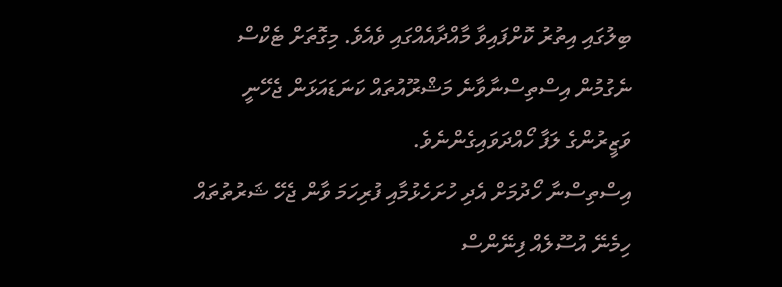ބިލުގައި އިތުރު ކޮށްފައިވާ މާއްދާއެއްގައި ވެއެވެ. މިގޮތަށް ޓެކްސް ނެގުމުން އިސްތިސްނާވާނެ މަޝްރޫއުތައް ކަނަޑައަޅަން ޖެހޭނީ ވަޒީރުންގެ ލަފާ ހޯއްދަވައިގެންނެވެ.
އިސްތިސްނާ ހޯދުމަށް އެދި ހުށަހެޅުމާއި ފުރިހަމަ ވާން ޖެހޭ ޝަރުތުތައް ހިމެނޭ އުސޫލެއް ފިނޭންސް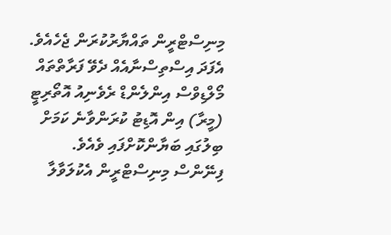މިނިސްޓްރީން ތައްޔާރުކުރަން ޖެހެއެވެ. އެފަދަ އިސްތިސްނާއެއް ދެވޭ ފަރާތްތައް މޯލްޑިވްސް އިންލެންޑް ރެވެނިއު އޮތޯރިޓީ (މީރާ) އިން އޮޑިޓު ކުރަންވާނެ ކަމަށް ބިލުގައި ބަޔާންކޮށްފައި ވެއެވެ.
ފިނޭންސް މިނިސްޓްރީން އެކުލަވާލާ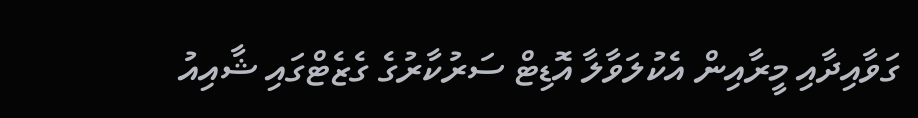ގަވާއިދާއި މީރާއިން އެކުލަވާލާ އޮޑިޓް ސަރުކާރުގެ ގެޒެޓްގައި ޝާއިއު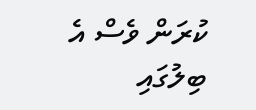ކުރަން ވެސް އެ ބިލުގައި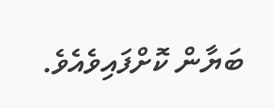ބަޔާން ކޮށްފައިވެއެވެ.